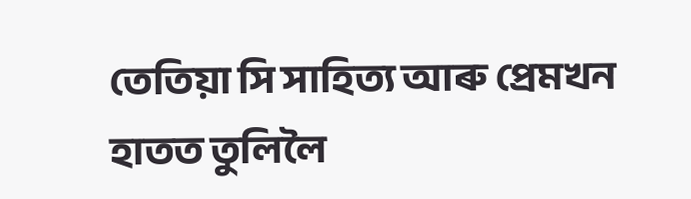তেতিয়া সি সাহিত্য আৰু প্ৰেমখন হাতত তুলিলৈ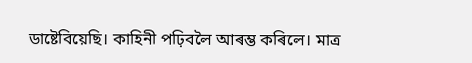ডাষ্টেবিয়েছি। কাহিনী পঢ়িবলৈ আৰম্ভ কৰিলে। মাত্ৰ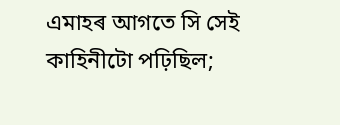এমাহৰ আগতে সি সেই কাহিনীটো পঢ়িছিল;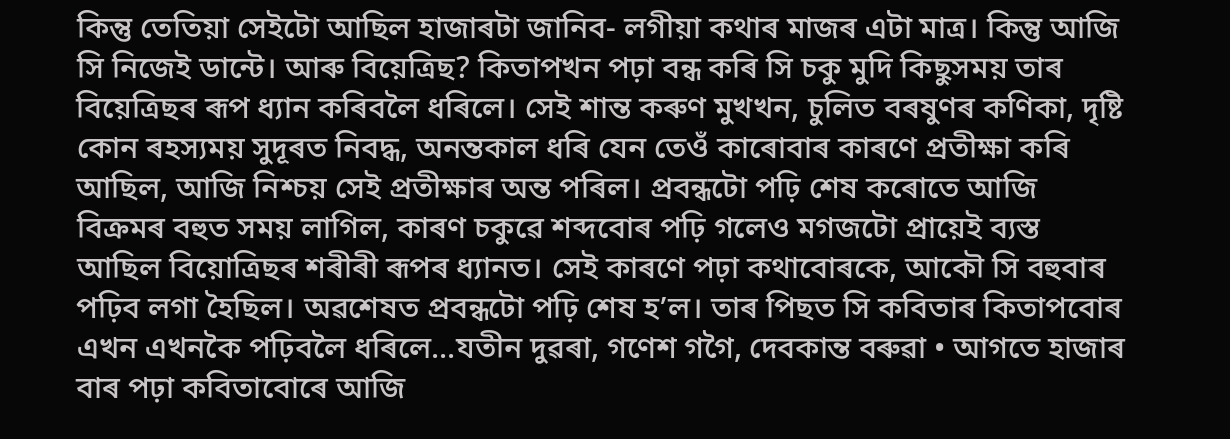কিন্তু তেতিয়া সেইটো আছিল হাজাৰটা জানিব- লগীয়া কথাৰ মাজৰ এটা মাত্ৰ। কিন্তু আজি সি নিজেই ডান্টে। আৰু বিয়েত্ৰিছ? কিতাপখন পঢ়া বন্ধ কৰি সি চকু মুদি কিছুসময় তাৰ বিয়েত্ৰিছৰ ৰূপ ধ্যান কৰিবলৈ ধৰিলে। সেই শান্ত কৰুণ মুখখন, চুলিত বৰষুণৰ কণিকা, দৃষ্টি কোন ৰহস্যময় সুদূৰত নিবদ্ধ, অনন্তকাল ধৰি যেন তেওঁ কাৰোবাৰ কাৰণে প্ৰতীক্ষা কৰি আছিল, আজি নিশ্চয় সেই প্ৰতীক্ষাৰ অন্ত পৰিল। প্ৰবন্ধটো পঢ়ি শেষ কৰোতে আজি বিক্ৰমৰ বহুত সময় লাগিল, কাৰণ চকুৱে শব্দবোৰ পঢ়ি গলেও মগজটো প্ৰায়েই ব্যস্ত আছিল বিয়োত্ৰিছৰ শৰীৰী ৰূপৰ ধ্যানত। সেই কাৰণে পঢ়া কথাবোৰকে, আকৌ সি বহুবাৰ পঢ়িব লগা হৈছিল। অৱশেষত প্ৰবন্ধটো পঢ়ি শেষ হ’ল। তাৰ পিছত সি কবিতাৰ কিতাপবোৰ এখন এখনকৈ পঢ়িবলৈ ধৰিলে...যতীন দুৱৰা, গণেশ গগৈ, দেবকান্ত বৰুৱা • আগতে হাজাৰ বাৰ পঢ়া কবিতাবোৰে আজি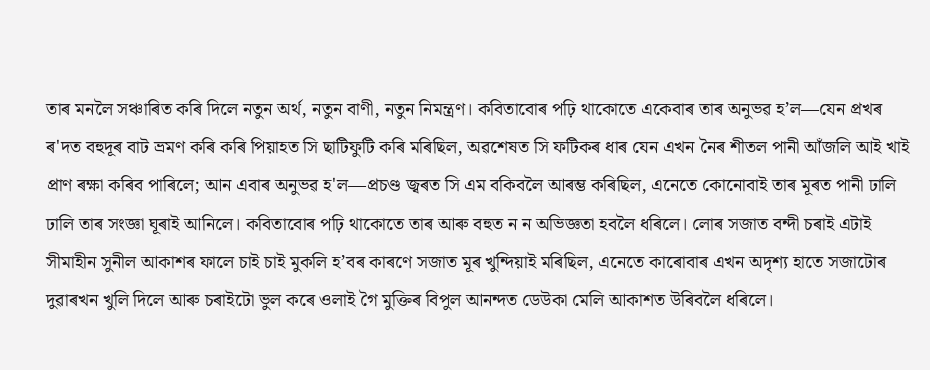তাৰ মনলৈ সঞ্চাৰিত কৰি দিলে নতুন অৰ্থ, নতুন বাণী, নতুন নিমন্ত্ৰণ। কবিতাবোৰ পঢ়ি থাকোতে একেবাৰ তাৰ অনুভৱ হ’ল—যেন প্ৰখৰ ৰ'দত বহুদূৰ বাট ভ্ৰমণ কৰি কৰি পিয়াহত সি ছাটিফুটি কৰি মৰিছিল, অৱশেষত সি ফটিকৰ ধাৰ যেন এখন নৈৰ শীতল পানী আঁজলি আই খাই প্ৰাণ ৰক্ষা কৰিব পাৰিলে; আন এবাৰ অনুভৱ হ'ল—প্ৰচণ্ড জ্বৰত সি এম বকিবলৈ আৰম্ভ কৰিছিল, এনেতে কোনোবাই তাৰ মূৰত পানী ঢালি ঢালি তাৰ সংজ্ঞা ঘূৰাই আনিলে। কবিতাবোৰ পঢ়ি থাকোতে তাৰ আৰু বহুত ন ন অভিজ্ঞতা হবলৈ ধৰিলে। লোৰ সজাত বন্দী চৰাই এটাই সীমাহীন সুনীল আকাশৰ ফালে চাই চাই মুকলি হ’বৰ কাৰণে সজাত মূৰ খুন্দিয়াই মৰিছিল, এনেতে কাৰোবাৰ এখন অদৃশ্য হাতে সজাটোৰ দুৱাৰখন খুলি দিলে আৰু চৰাইটো ভুল কৰে ওলাই গৈ মুক্তিৰ বিপুল আনন্দত ডেউকা মেলি আকাশত উৰিবলৈ ধৰিলে।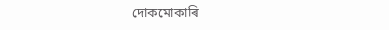দোকমোকাৰি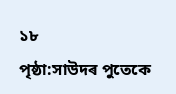১৮
পৃষ্ঠা:সাউদৰ পুতেকে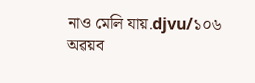নাও মেলি যায়.djvu/১০৬
অৱয়ব